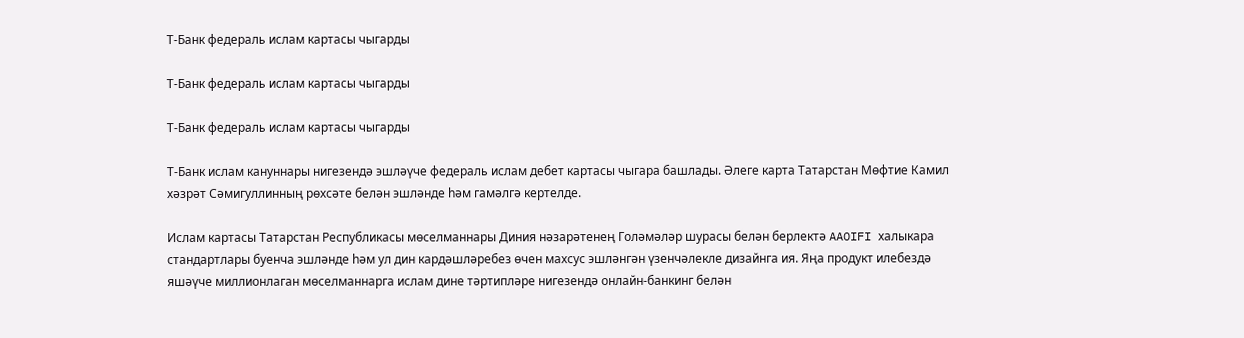Т-Банк федераль ислам картасы чыгарды

Т-Банк федераль ислам картасы чыгарды

Т-Банк федераль ислам картасы чыгарды

Т-Банк ислам кануннары нигезендә эшләүче федераль ислам дебет картасы чыгара башлады. Әлеге карта Татарстан Мөфтие Камил хәзрәт Сәмигуллинның рөхсәте белән эшләнде һәм гамәлгә кертелде.

Ислам картасы Татарстан Республикасы мөселманнары Диния нәзарәтенең Голәмәләр шурасы белән берлектә AAOIFI халыкара стандартлары буенча эшләнде һәм ул дин кардәшләребез өчен махсус эшләнгән үзенчәлекле дизайнга ия. Яңа продукт илебездә яшәүче миллионлаган мөселманнарга ислам дине тәртипләре нигезендә онлайн-банкинг белән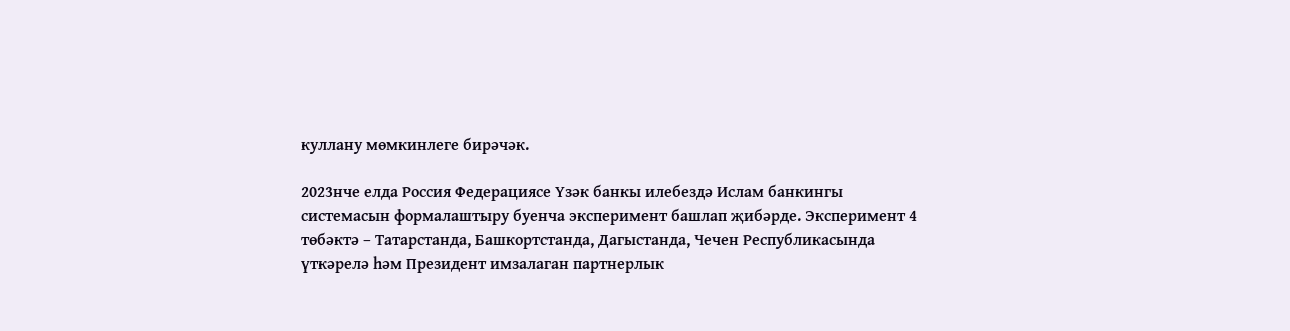куллану мөмкинлеге бирәчәк.

2023нче елда Россия Федерациясе Үзәк банкы илебездә Ислам банкингы системасын формалаштыру буенча эксперимент башлап җибәрде. Эксперимент 4 төбәктә – Татарстанда, Башкортстанда, Дагыстанда, Чечен Республикасында үткәрелә һәм Президент имзалаган партнерлык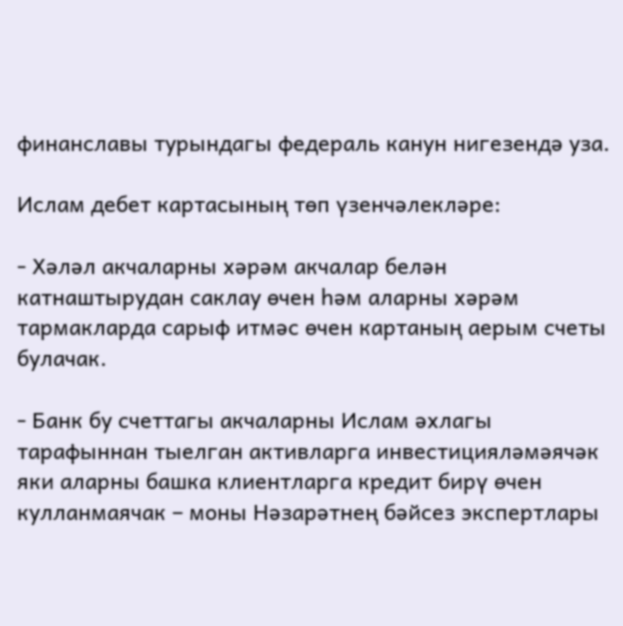финанславы турындагы федераль канун нигезендә уза.

Ислам дебет картасының төп үзенчәлекләре:

- Хәләл акчаларны хәрәм акчалар белән катнаштырудан саклау өчен һәм аларны хәрәм тармакларда сарыф итмәс өчен картаның аерым счеты булачак.

- Банк бу счеттагы акчаларны Ислам әхлагы тарафыннан тыелган активларга инвестицияләмәячәк яки аларны башка клиентларга кредит бирү өчен кулланмаячак – моны Нәзарәтнең бәйсез экспертлары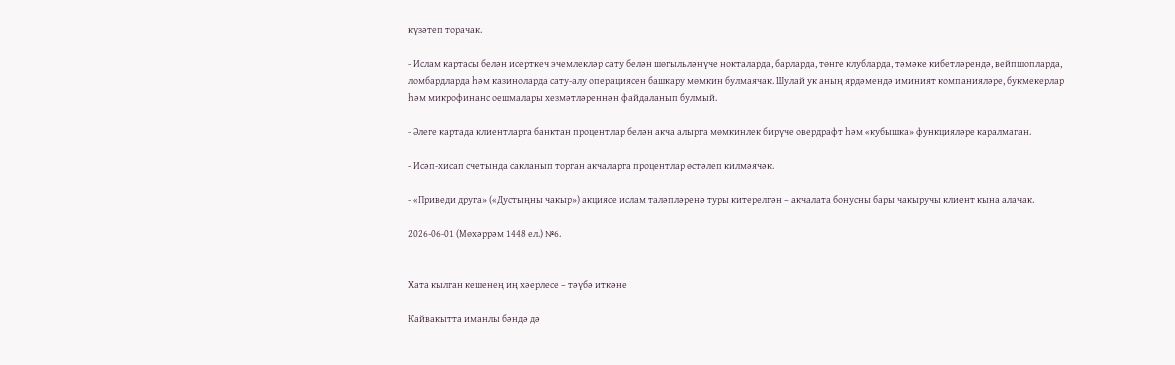күзәтеп торачак.

- Ислам картасы белән исерткеч эчемлекләр сату белән шөгыльләнүче нокталарда, барларда, төнге клубларда, тәмәке кибетләрендә, вейпшопларда, ломбардларда һәм казиноларда сату-алу операциясен башкару мөмкин булмаячак. Шулай ук аның ярдәмендә иминият компанияләре, букмекерлар һәм микрофинанс оешмалары хезмәтләреннән файдаланып булмый.

- Әлеге картада клиентларга банктан процентлар белән акча алырга мөмкинлек бирүче овердрафт һәм «кубышка» функцияләре каралмаган.

- Исәп-хисап счетында сакланып торган акчаларга процентлар өстәлеп килмәячәк.

- «Приведи друга» («Дустыңны чакыр») акциясе ислам таләпләренә туры китерелгән – акчалата бонусны бары чакыручы клиент кына алачак.

2026-06-01 (Мөхәррәм 1448 ел.) №6.


Хата кылган кешенең иң хәерлесе – тәүбә иткәне

Кайвакытта иманлы бәндә дә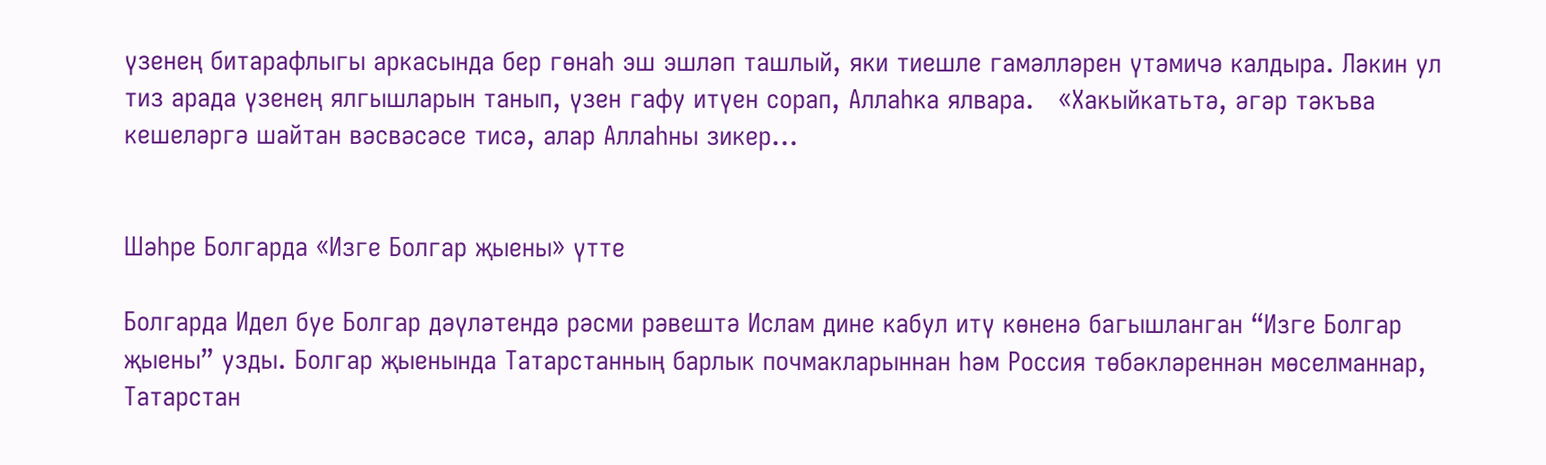үзенең битарафлыгы аркасында бер гөнаһ эш эшләп ташлый, яки тиешле гамәлләрен үтәмичә калдыра. Ләкин ул тиз арада үзенең ялгышларын танып, үзен гафу итүен сорап, Аллаһка ялвара.   «Хакыйкатьтә, әгәр тәкъва кешеләргә шайтан вәсвәсәсе тисә, алар Аллаһны зикер...


Шәһре Болгарда «Изге Болгар җыены» үтте

Болгарда Идел буе Болгар дәүләтендә рәсми рәвештә Ислам дине кабул итү көненә багышланган “Изге Болгар җыены” узды. Болгар җыенында Татарстанның барлык почмакларыннан һәм Россия төбәкләреннән мөселманнар, Татарстан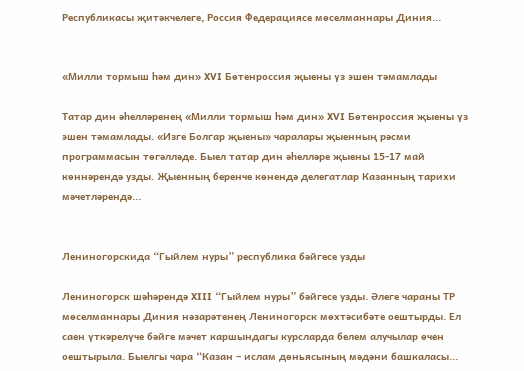Республикасы җитәкчелеге, Россия Федерациясе мөселманнары Диния...


«Милли тормыш һәм дин» XVI Бөтенроссия җыены үз эшен тәмамлады

Татар дин әһелләренең «Милли тормыш һәм дин» XVI Бөтенроссия җыены үз эшен тәмамлады. «Изге Болгар җыены» чаралары җыенның рәсми программасын төгәлләде. Быел татар дин әһелләре җыены 15-17 май көннәрендә узды. Җыенның беренче көнендә делегатлар Казанның тарихи мәчетләрендә...


Лениногорскида “Гыйлем нуры” республика бәйгесе узды

Лениногорск шәһәрендә XIII “Гыйлем нуры” бәйгесе узды. Әлеге чараны ТР мөселманнары Диния нәзарәтенең Лениногорск мөхтәсибәте оештырды. Ел саен үткәрелүче бәйге мәчет каршындагы курсларда белем алучылар өчен оештырыла. Быелгы чара “Казан – ислам дөньясының мәдәни башкаласы...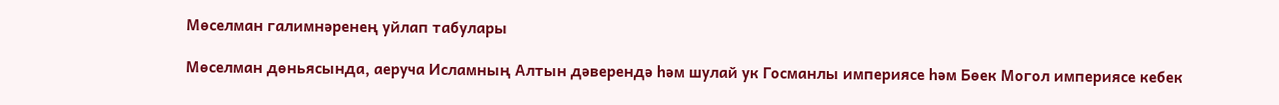Мөселман галимнәренең уйлап табулары

Мөселман дөньясында, аеруча Исламның Алтын дәверендә һәм шулай ук Госманлы империясе һәм Бөек Могол империясе кебек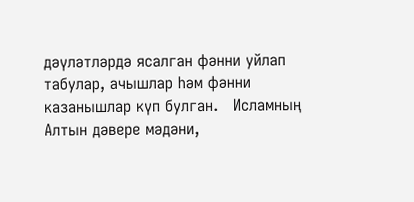дәүләтләрдә ясалган фәнни уйлап табулар, ачышлар һәм фәнни казанышлар күп булган.   Исламның Алтын дәвере мәдәни,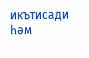икътисади һәм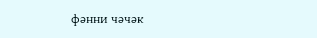фәнни чәчәк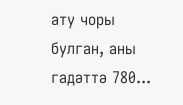ату чоры булган, аны гадәттә 780...